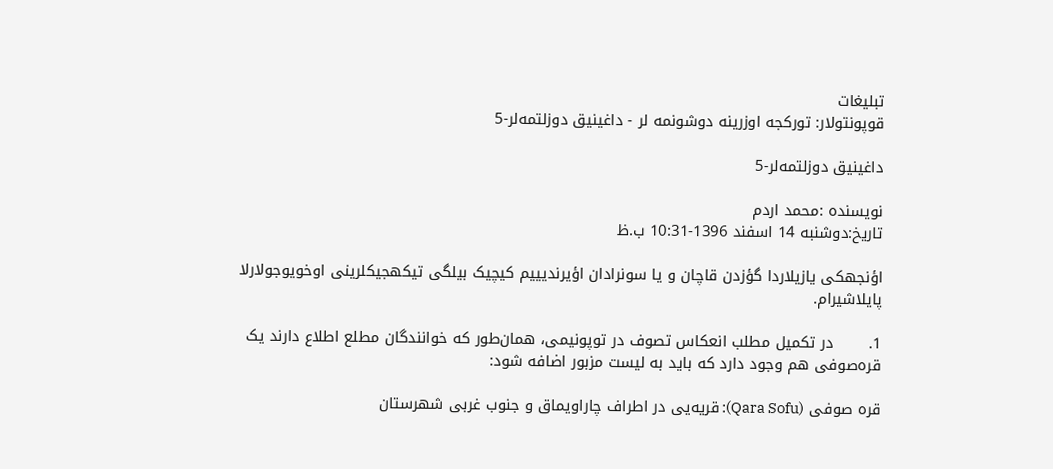تبلیغات
قوپونتولار: تورکجه اوزرینه دوشونمه لر - داغینیق دوزلتمه‌لر-5

داغینیق دوزلتمه‌لر-5

نویسنده :محمد اردم
تاریخ:دوشنبه 14 اسفند 1396-10:31 ب.ظ

اؤنجهکی یازیلاردا گؤزدن قاچان و یا سونرادان اؤیرندیییم کیچیک بیلگی تیکهجیکلرینی اوخویوجولارلا پایلاشیرام.

1.       در تکمیل مطلب انعکاس تصوف در توپونیمی، همان‌طور که خوانندگان مطلع اطلاع دارند یک قره‌صوفی هم وجود دارد که باید به لیست مزبور اضافه شود:

قره صوفی (Qara Sofu): قریه‌یی در اطراف چاراویماق و جنوب غربی شهرستان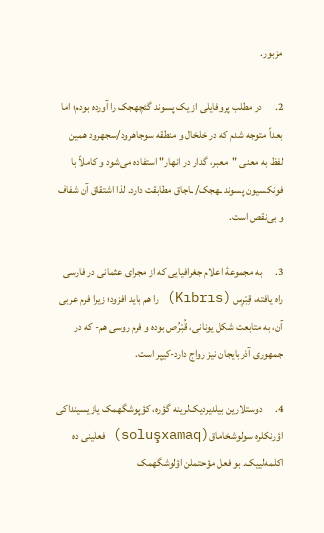مزبور.

2.      در مطلب پروفایلی از یک پسوند گئچهجک را آورده بودم؛ اما بعداً متوجه شدم که در خلخال و منطقه سوجاهرود/سجهرود همین لفظ به معنی "معبر، گدار در انهار" استفاده می‌شود و کاملاً با فونکسیون پسوند ـهجک/ ـاجاق مطابقت دارد. لذا اشتقاق آن شفاف و بی‌نقص است.

3.      به مجموعۀ اعلام جغرافیایی که از مجرای عثمانی در فارسی راه یافته، قِبْرِس (Kıbrıs) را هم باید افزود؛ زیرا فرم عربی آن، به متابعت شکل یونانی، قُبْرُص بوده و فرم روسی هم- که در جمهوری آذربایجان نیز رواج دارد-کیپر است.

4.      دوستلارین بیلدیردیک‌لرینه گؤره، کؤپوشگهمک یازیسینداکی اؤرنکلره سولوشخاماق(soluşxamaq) فعلینی ده اکلمه‌لییک. بو فعل مؤحتملن اؤلوشگهمک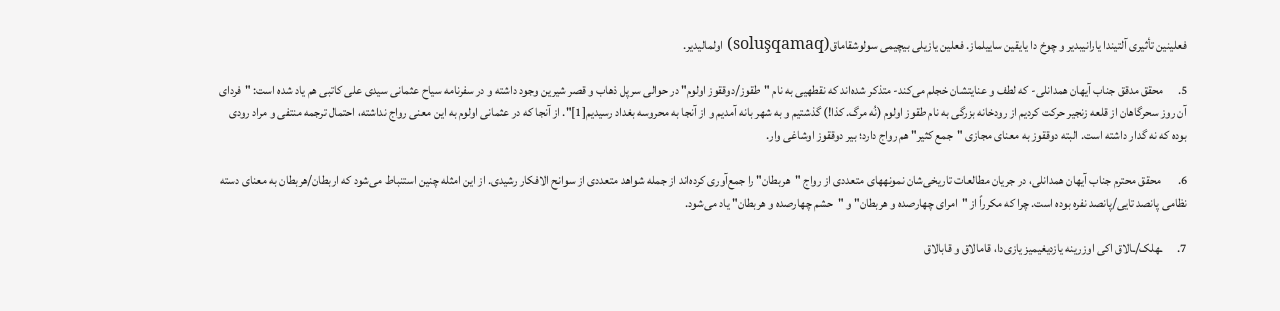فعلینین تأثیری آلتیندا یارانیبدیر و چوخ دا یایقین ساییلماز. فعلین یازیلی بیچیمی سولوشقاماق(soluşqamaq) اولمالیدیر.

5.      محقق مدقق جناب آیهان همدانلی- که لطف و عنایتشان خجلم می‌کند- متذکر شده‌اند که نقطهیی به نام "طقوز/دوققوز اولوم" در حوالی سرپل ذهاب و قصر شیرین وجود داشته و در سفرنامه سیاح عثمانی سیدی علی کاتبی هم یاد شده است: "فردای آن روز سحرگاهان از قلعه زنجیر حرکت کردیم از رودخانه بزرگی به نام طقوز اولوم (نُه مرگ. کذا!) گذشتیم و به شهر بانه آمدیم و از آنجا به محروسه بغداد رسیدیم[1]". از آنجا که در عثمانی اولوم به این معنی رواج نداشته، احتمال ترجمه منتفی و مراد رودی بوده که نه گدار داشته است. البته دوققوز به معنای مجازی "جمع کثیر" هم رواج دارد؛ بیر دوققوز اوشاغی وار.

6.       محقق محترم جناب آیهان همدانلی، در جریان مطالعات تاریخی‌شان نمونههای متعددی از رواج "هربطان" را جمع‌آوری کرده‌اند از جمله شواهد متعددی از سوانح الافکار رشیدی. از این امثله چنین استنباط می‌شود که اربطان/هربطان به معنای دسته نظامی پانصد تایی/پانصد نفره بوده است. چرا که مکرراً از "امرای چهارصده و هربطان" و "حشم چهارصده و هربطان" یاد می‌شود.

7.      ـهلک/ـالاق اکی اوزرینه یازدیغیمیز یازی‌دا، قامالاق و قابالاق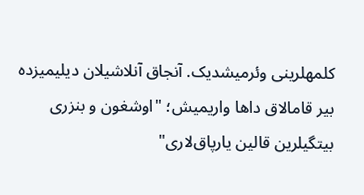کلمهلرینی وئرمیشدیک. آنجاق آنلاشیلان دیلیمیزده بیر قامالاق داها واریمیش؛ "اوشغون و بنزری بیتگیلرین قالین یارپاق‌لاری"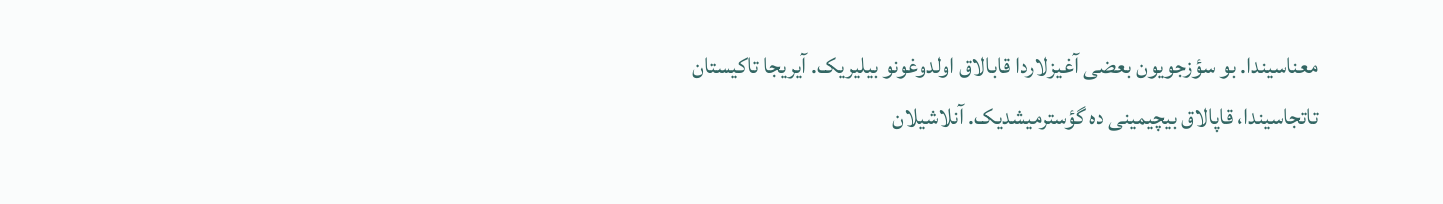معناسیندا. بو سؤزجویون بعضی آغیزلاردا قابالاق اولدوغونو بیلیریک. آیریجا تاکیستان تاتجاسیندا، قاپالاق بیچیمینی ده گؤسترمیشدیک. آنلاشیلان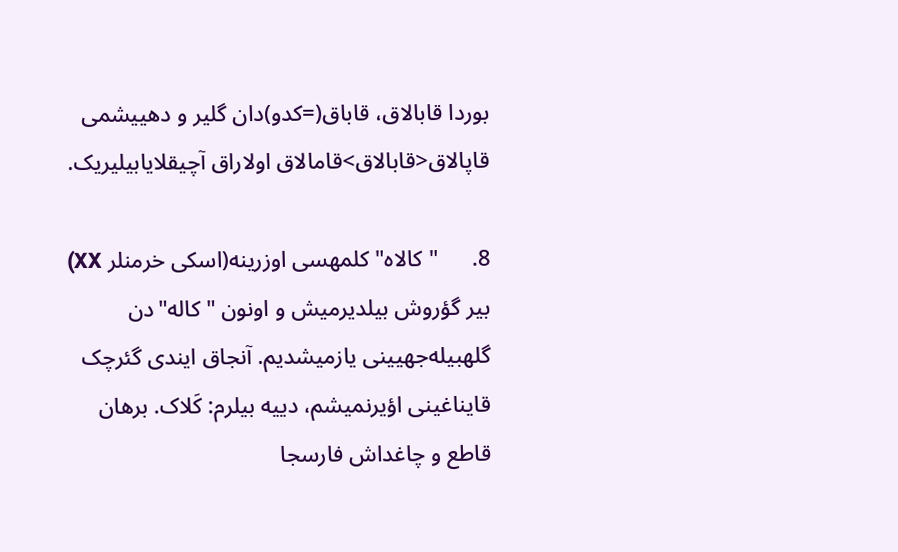بوردا قابالاق، قاباق(=کدو)دان گلیر و دهییشمی قاپالاق<قابالاق>قامالاق اولاراق آچیقلایابیلیریک.

8.      "کالاه" کلمهسی اوزرینه(اسکی خرمنلر XX) بیر گؤروش بیلدیرمیش و اونون "کاله"دن گلهبیله‌جهیینی یازمیشدیم. آنجاق ایندی گئرچک قایناغینی اؤیرنمیشم، دییه بیلرم: کَلاک. برهان قاطع و چاغداش فارسجا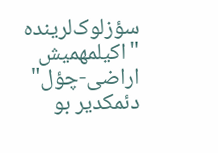سؤزلوک‌لرینده "اکیلمهمیش اراضی-چؤل" دئمکدیر بو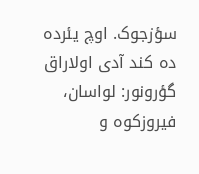سؤزجوک. اوچ یئرده ده کند آدی اولاراق گؤرونور: لواسان، فیروزکوه و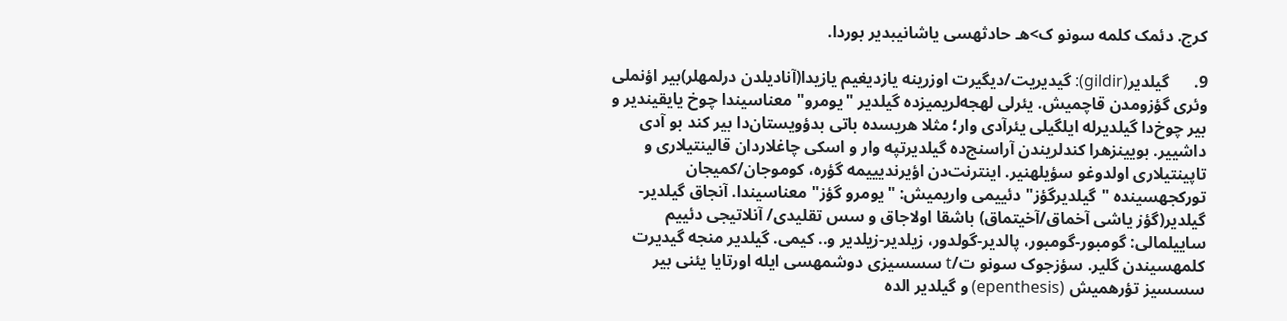کرج. دئمک کلمه سونو ک>هـ حادثهسی یاشانیبدیر بوردا.

9.      گیلدیر(gildir): گیدیریت/دیگیرت اوزرینه یازدیغیم یازیدا(آنادیلدن درلمهلر)بیر اؤنملی وئری گؤزومدن قاچمیش. یئرلی لهجه‌لریمیزده گیلدیر "یومرو" معناسیندا چوخ یایقیندیر و بیر چوخ‌دا گیلدیرله ایلگیلی یئرآدی وار؛ مثلا هریسده باتی بدؤویستان‌دا بیر کند بو آدی داشییر. بویینزهرا کندلریندن آراسنج‌ده گیلدیرتپه وار و اسکی چاغلاردان قالینتیلاری و تاپینتیلاری اولدوغو سؤیلهنیر. اینترنت‌دن اؤیرندیییمه گؤره، کوموجان/کمیجان تورکجهسینده "گیلدیرگؤز" دئییمی واریمیش: "یومرو گؤز" معناسیندا. آنجاق گیلدیر-گیلدیر(گؤز یاشی آخماق/آخیتماق) باشقا اولاجاق و سس تقلیدی/ آنلاتیجی دئییم ساییلمالی: گومبور-گومبور، پالدیر-گولدور، زیلدیر-زیلدیر و.. کیمی. گیلدیر منجه گیدیرت کلمهسیندن گلیر. سؤزجوک سونو ت/t سسسیزی دوشمهسی ایله اورتایا یئنی بیر سسسیز تؤرهمیش (epenthesis) و گیلدیر الده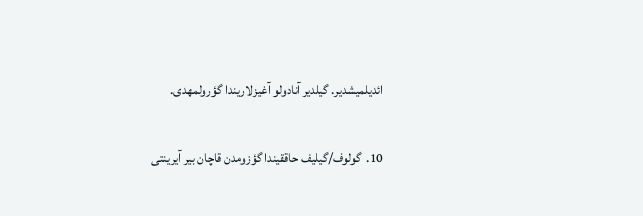ائدیلمیشدیر. گیلدیر آنادولو آغیزلاریندا گؤرولمهدی.

10.  گولوف/گیلیف حاققیندا گؤزومدن قاچان بیر آیرینتی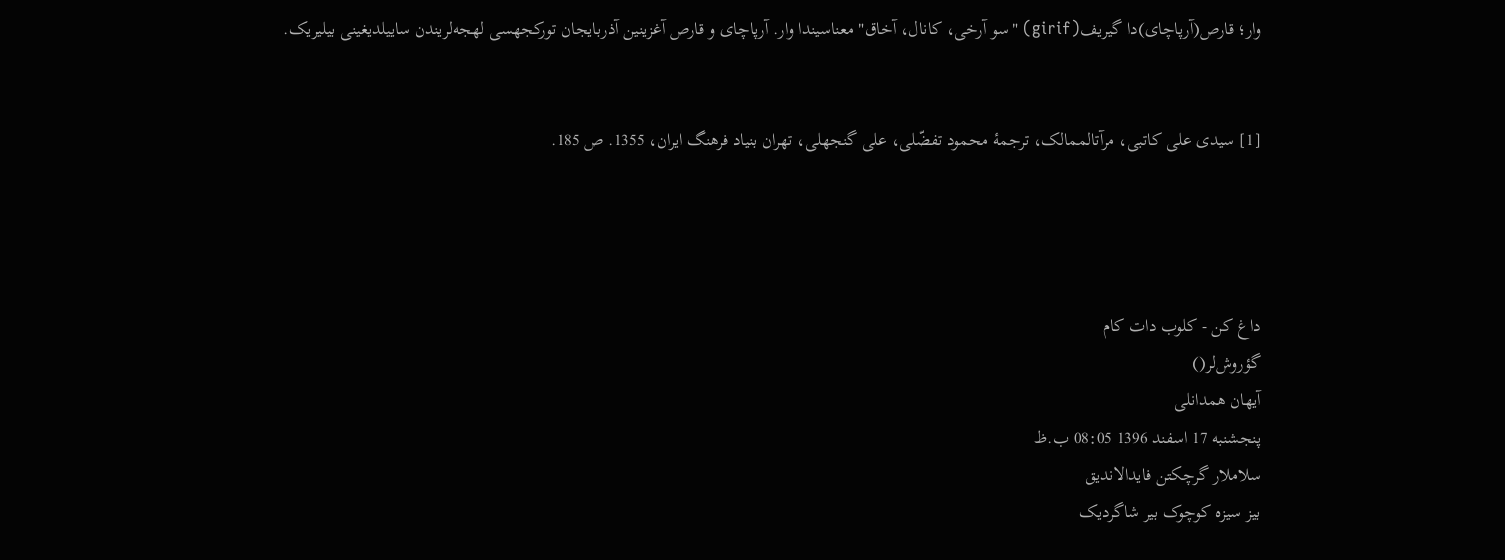وار؛ قارص(آرپاچای)دا گیریف(girif) "سو آرخی، کانال، آخاق" معناسیندا وار. آرپاچای و قارص آغزینین آذربایجان تورکجهسی لهجه‌لریندن ساییلدیغینی بیلیریک.


[1] سیدی علی کاتبی، مرآتالممالک، ترجمۀ محمود تفضّلی، علی گنجهلی، تهران بنیاد فرهنگ ایران، 1355. ص 185.




داغ کن - کلوب دات کام
گؤروش‌لر()
آیهان همدانلی
پنجشنبه 17 اسفند 1396 08:05 ب.ظ
سلاملار گرچکتن فایدالاندیق
بیز سیزه کوچوک بیر شاگردیک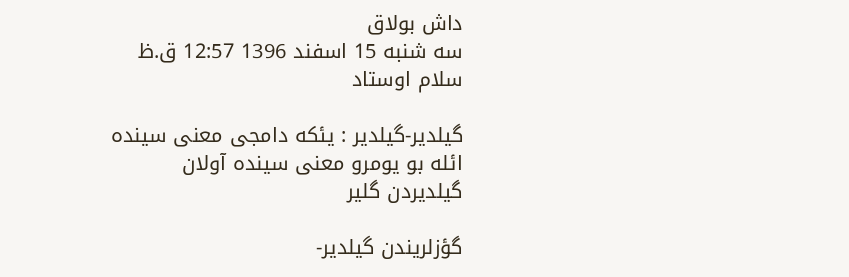داش بولاق
سه شنبه 15 اسفند 1396 12:57 ق.ظ
سلام اوستاد

گیلدیر-گیلدیر : یئکه دامجی معنی سینده ائله بو یومرو معنی سینده آولان گیلدیردن گلیر

گؤزلریندن گیلدیر-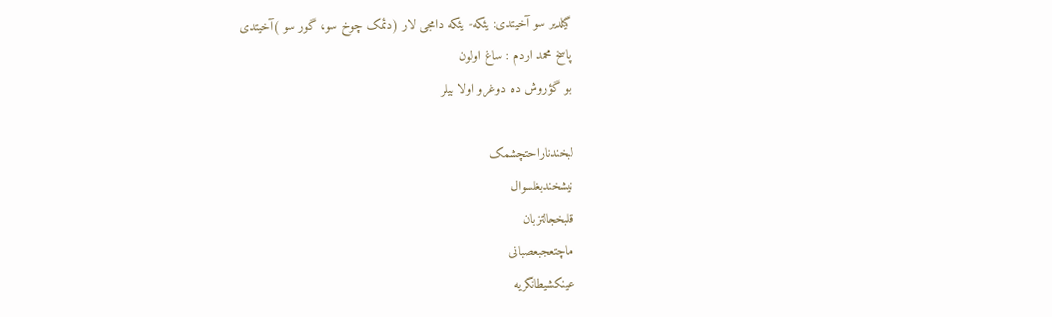گیلدیر سو آخیتدی: یئکه- یئکه دامجی لار (دئمک چوخ سو، گور سو )آخیتدی
پاسخ محمد اردم : ساغ اولون
بو گؤروش ده دوغرو اولا بیلر

لبخندناراحتچشمک
نیشخندبغلسوال
قلبخجالتزبان
ماچتعجبعصبانی
عینکشیطانگریه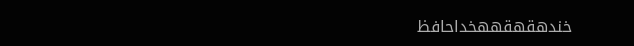خندهقهقههخداحافظ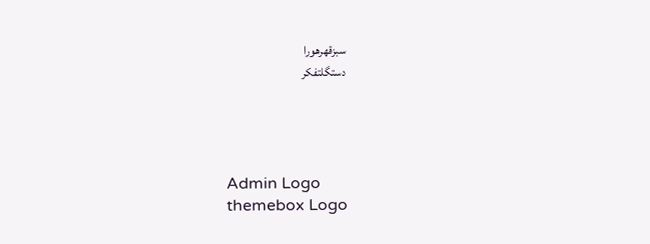سبزقهرهورا
دستگلتفکر




Admin Logo
themebox Logo